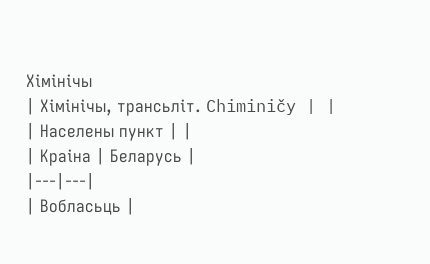Хімінічы
| Хімінічы, трансьліт. Chiminičy | |
| Населены пункт | |
| Краіна | Беларусь |
|---|---|
| Вобласьць |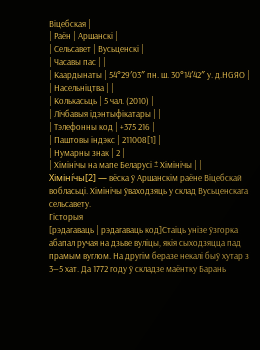Віцебская |
| Раён | Аршанскі |
| Сельсавет | Вусьценскі |
| Часавы пас | |
| Каардынаты | 54°29′03″ пн. ш. 30°14′42″ у. д.HGЯO |
| Насельніцтва | |
| Колькасьць | 5 чал. (2010) |
| Лічбавыя ідэнтыфікатары | |
| Тэлефонны код | +375 216 |
| Паштовы індэкс | 211008[1] |
| Нумарны знак | 2 |
| Хімінічы на мапе Беларусі ± Хімінічы | |
Хіміні́чы[2] — вёска ў Аршанскім раёне Віцебскай вобласьці. Хімінічы ўваходзяць у склад Вусьценскага сельсавету.
Гісторыя
[рэдагаваць | рэдагаваць код]Стаіць унізе ўзгорка абапал ручая на дзьве вуліцы, якія сыходзяцца пад прамым вуглом. На другім беразе некалі быў хутар з 3—5 хат. Да 1772 году ў складзе маёнтку Барань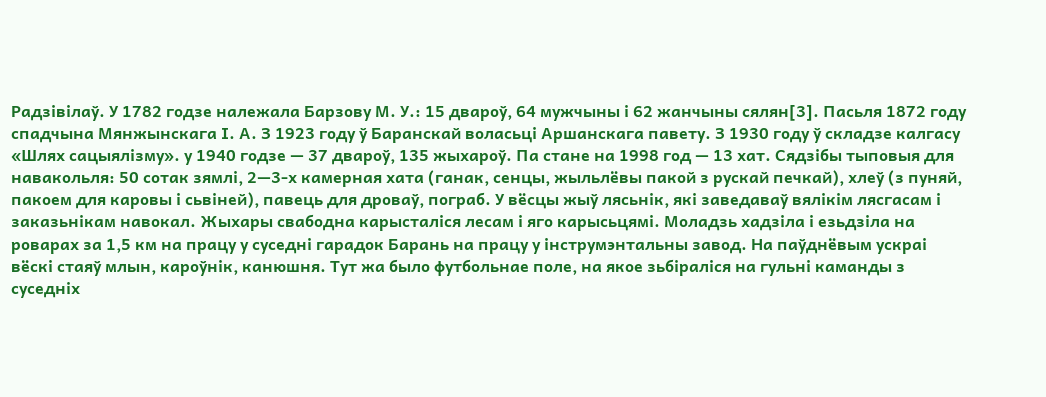Радзівілаў. У 1782 годзе належала Барзову М. У.: 15 двароў, 64 мужчыны і 62 жанчыны сялян[3]. Пасьля 1872 году спадчына Мянжынскага І. А. З 1923 году ў Баранскай воласьці Аршанскага павету. З 1930 году ў складзе калгасу «Шлях сацыялізму». у 1940 годзе — 37 двароў, 135 жыхароў. Па стане на 1998 год — 13 хат. Сядзібы тыповыя для навакольля: 50 сотак зямлі, 2—3-х камерная хата (ганак, сенцы, жыльлёвы пакой з рускай печкай), хлеў (з пуняй, пакоем для каровы і сьвіней), павець для дроваў, пограб. У вёсцы жыў лясьнік, які заведаваў вялікім лясгасам і заказьнікам навокал. Жыхары свабодна карысталіся лесам і яго карысьцямі. Моладзь хадзіла і езьдзіла на роварах за 1,5 км на працу у суседні гарадок Барань на працу у інструмэнтальны завод. На паўднёвым ускраі вёскі стаяў млын, кароўнік, канюшня. Тут жа было футбольнае поле, на якое зьбіраліся на гульні каманды з суседніх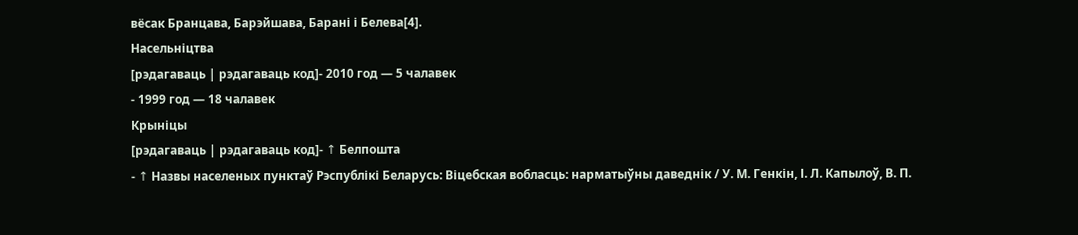вёсак Бранцава, Барэйшава, Барані і Белева[4].
Насельніцтва
[рэдагаваць | рэдагаваць код]- 2010 год — 5 чалавек
- 1999 год — 18 чалавек
Крыніцы
[рэдагаваць | рэдагаваць код]- ↑ Белпошта
- ↑ Назвы населеных пунктаў Рэспублікі Беларусь: Віцебская вобласць: нарматыўны даведнік / У. М. Генкін, І. Л. Капылоў, В. П.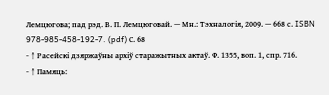Лемцюгова; пад рэд. В. П. Лемцюговай. — Мн.: Тэхналогія, 2009. — 668 с. ISBN 978-985-458-192-7. (pdf) С. 68
- ↑ Расейскі дзяржаўны архіў старажытных актаў. Ф. 1355, воп. 1, спр. 716.
- ↑ Памяць: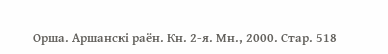Орша. Аршанскі раён. Кн. 2-я. Мн., 2000. Стар. 518